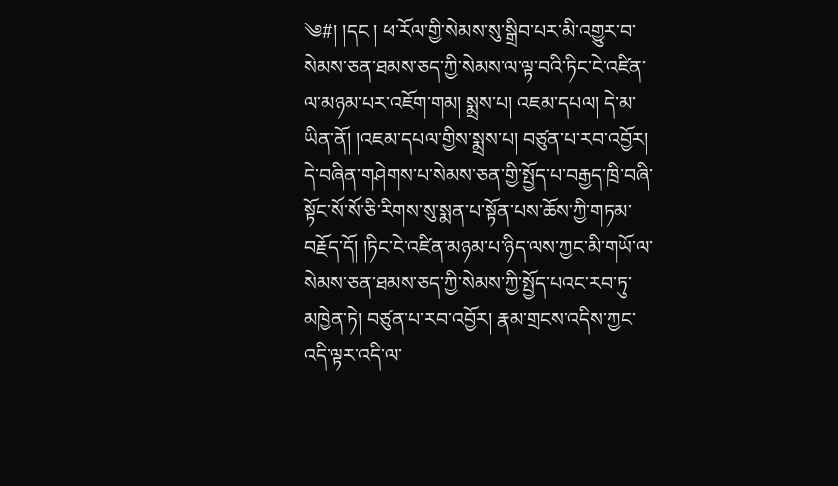༄#། །དང ། ཕ་རོལ་གྱི་སེམས་སུ་སྒྲིབ་པར་མི་འགྱུར་བ་སེམས་ཅན་ཐམས་ཅད་ཀྱི་སེམས་ལ་ལྟ་བའི་ཏིང་ངེ་འཛིན་ལ་མཉམ་པར་འཇོག་གམ། སྨྲས་པ། འཇམ་དཔལ། དེ་མ་ཡིན་ནོ། །འཇམ་དཔལ་གྱིས་སྨྲས་པ། བཙུན་པ་རབ་འབྱོར། དེ་བཞིན་གཤེགས་པ་སེམས་ཅན་གྱི་སྤྱོད་པ་བརྒྱད་ཁྲི་བཞི་སྟོང་སོ་སོ་ཅི་རིགས་སུ་སྨན་པ་སྟོན་པས་ཆོས་ཀྱི་གཏམ་བརྗོད་དོ། །ཏིང་ངེ་འཛིན་མཉམ་པ་ཉིད་ལས་ཀྱང་མི་གཡོ་ལ་སེམས་ཅན་ཐམས་ཅད་ཀྱི་སེམས་ཀྱི་སྤྱོད་པའང་རབ་ཏུ་མཁྱེན་ཏེ། བཙུན་པ་རབ་འབྱོར། རྣམ་གྲངས་འདིས་ཀྱང་འདི་ལྟར་འདི་ལ་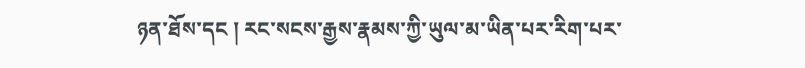ཉན་ཐོས་དང ། རང་སངས་རྒྱས་རྣམས་ཀྱི་ཡུལ་མ་ཡིན་པར་རིག་པར་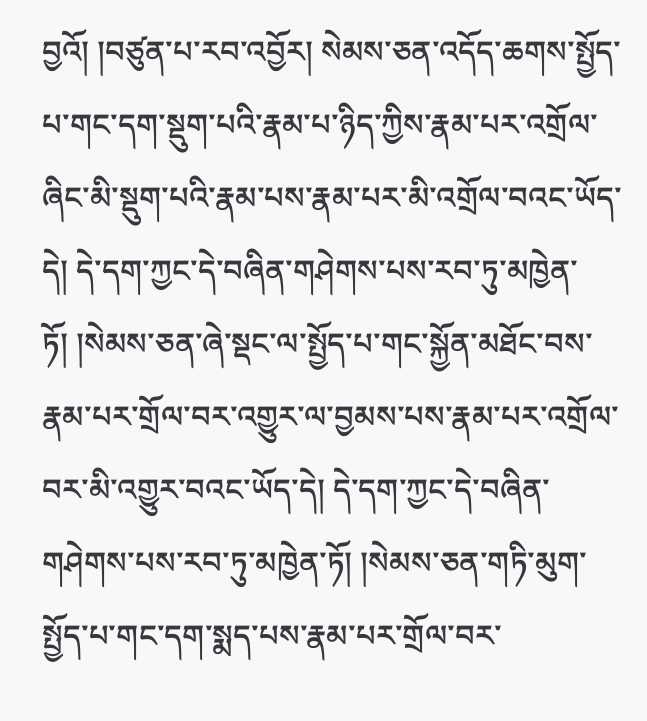བྱའོ། །བཙུན་པ་རབ་འབྱོར། སེམས་ཅན་འདོད་ཆགས་སྤྱོད་པ་གང་དག་སྡུག་པའི་རྣམ་པ་ཉིད་ཀྱིས་རྣམ་པར་འགྲོལ་ཞིང་མི་སྡུག་པའི་རྣམ་པས་རྣམ་པར་མི་འགྲོལ་བའང་ཡོད་དེ། དེ་དག་ཀྱང་དེ་བཞིན་གཤེགས་པས་རབ་ཏུ་མཁྱེན་ཏོ། །སེམས་ཅན་ཞེ་སྡང་ལ་སྤྱོད་པ་གང་སྐྱོན་མཐོང་བས་རྣམ་པར་གྲོལ་བར་འགྱུར་ལ་བྱམས་པས་རྣམ་པར་འགྲོལ་བར་མི་འགྱུར་བའང་ཡོད་དེ། དེ་དག་ཀྱང་དེ་བཞིན་གཤེགས་པས་རབ་ཏུ་མཁྱེན་ཏོ། །སེམས་ཅན་གཏི་མུག་སྤྱོད་པ་གང་དག་སྨད་པས་རྣམ་པར་གྲོལ་བར་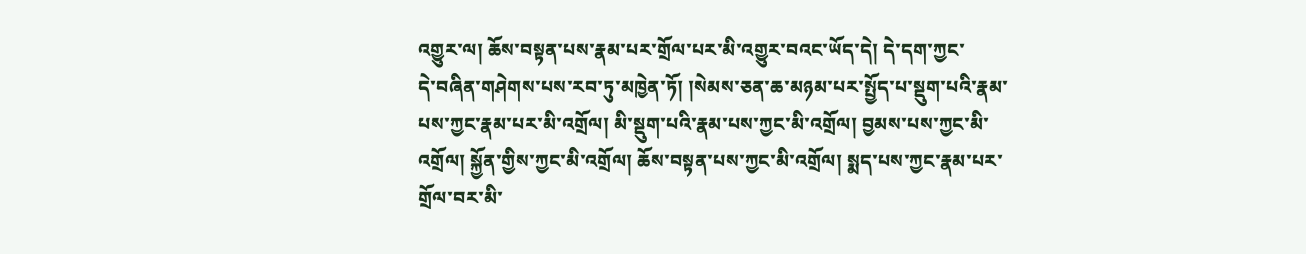འགྱུར་ལ། ཆོས་བསྟན་པས་རྣམ་པར་གྲོལ་པར་མི་འགྱུར་བའང་ཡོད་དེ། དེ་དག་ཀྱང་
དེ་བཞིན་གཤེགས་པས་རབ་ཏུ་མཁྱེན་ཏོ། །སེམས་ཅན་ཆ་མཉམ་པར་སྤྱོད་པ་སྡུག་པའི་རྣམ་པས་ཀྱང་རྣམ་པར་མི་འགྲོལ། མི་སྡུག་པའི་རྣམ་པས་ཀྱང་མི་འགྲོལ། བྱམས་པས་ཀྱང་མི་འགྲོལ། སྐྱོན་གྱིས་ཀྱང་མི་འགྲོལ། ཆོས་བསྟན་པས་ཀྱང་མི་འགྲོལ། སྨད་པས་ཀྱང་རྣམ་པར་གྲོལ་བར་མི་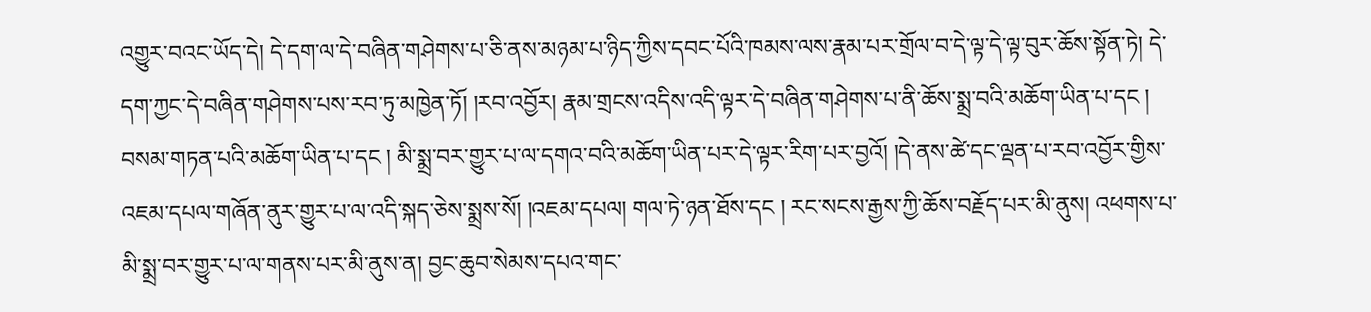འགྱུར་བའང་ཡོད་དེ། དེ་དག་ལ་དེ་བཞིན་གཤེགས་པ་ཅི་ནས་མཉམ་པ་ཉིད་ཀྱིས་དབང་པོའི་ཁམས་ལས་རྣམ་པར་གྲོལ་བ་དེ་ལྟ་དེ་ལྟ་བུར་ཆོས་སྟོན་ཏེ། དེ་དག་ཀྱང་དེ་བཞིན་གཤེགས་པས་རབ་ཏུ་མཁྱེན་ཏོ། །རབ་འབྱོར། རྣམ་གྲངས་འདིས་འདི་ལྟར་དེ་བཞིན་གཤེགས་པ་ནི་ཆོས་སྨྲ་བའི་མཆོག་ཡིན་པ་དང ། བསམ་གཏན་པའི་མཆོག་ཡིན་པ་དང ། མི་སྨྲ་བར་གྱུར་པ་ལ་དགའ་བའི་མཆོག་ཡིན་པར་དེ་ལྟར་རིག་པར་བྱའོ། །དེ་ནས་ཚེ་དང་ལྡན་པ་རབ་འབྱོར་གྱིས་འཇམ་དཔལ་གཞོན་ནུར་གྱུར་པ་ལ་འདི་སྐད་ཅེས་སྨྲས་སོ། །འཇམ་དཔལ། གལ་ཏེ་ཉན་ཐོས་དང ། རང་སངས་རྒྱས་ཀྱི་ཆོས་བརྗོད་པར་མི་ནུས། འཕགས་པ་མི་སྨྲ་བར་གྱུར་པ་ལ་གནས་པར་མི་ནུས་ན། བྱང་ཆུབ་སེམས་དཔའ་གང་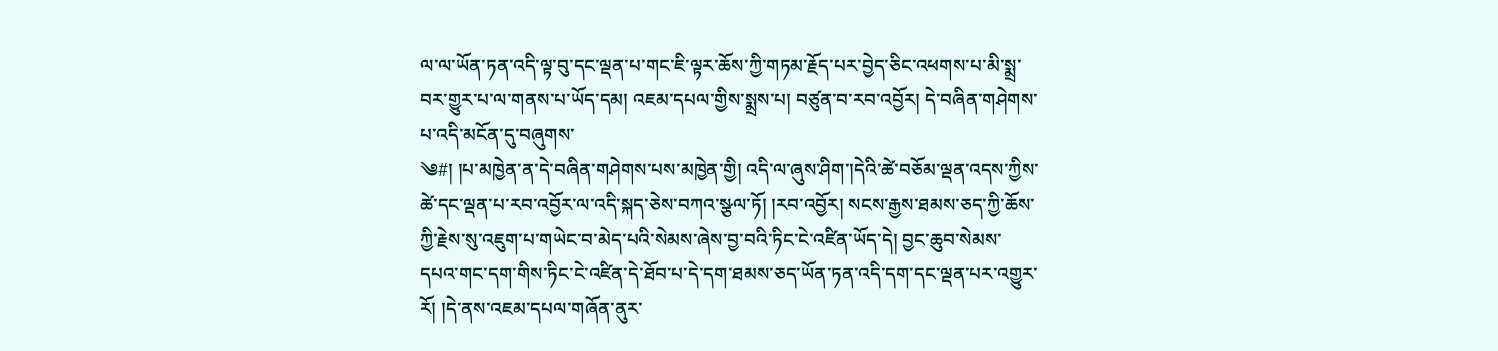ལ་ལ་ཡོན་ཏན་འདི་ལྟ་བུ་དང་ལྡན་པ་གང་ཇི་ལྟར་ཆོས་ཀྱི་གཏམ་རྗོད་པར་བྱེད་ཅིང་འཕགས་པ་མི་སྨྲ་བར་གྱུར་པ་ལ་གནས་པ་ཡོད་དམ། འཇམ་དཔལ་གྱིས་སྨྲས་པ། བཙུན་བ་རབ་འབྱོར། དེ་བཞིན་གཤེགས་པ་འདི་མངོན་དུ་བཞུགས་
༄#། །པ་མཁྱེན་ན་དེ་བཞིན་གཤེགས་པས་མཁྱེན་གྱི། འདི་ལ་ཞུས་ཤིག་།དེའི་ཚེ་བཅོམ་ལྡན་འདས་ཀྱིས་ཚེ་དང་ལྡན་པ་རབ་འབྱོར་ལ་འདི་སྐད་ཅེས་བཀའ་སྩལ་ཏོ། །རབ་འབྱོར། སངས་རྒྱས་ཐམས་ཅད་ཀྱི་ཆོས་ཀྱི་རྗེས་སུ་འཇུག་པ་གཡེང་བ་མེད་པའི་སེམས་ཞེས་བྱ་བའི་ཏིང་ངེ་འཛིན་ཡོད་དེ། བྱང་ཆུབ་སེམས་དཔའ་གང་དག་གིས་ཏིང་ངེ་འཛིན་དེ་ཐོབ་པ་དེ་དག་ཐམས་ཅད་ཡོན་ཏན་འདི་དག་དང་ལྡན་པར་འགྱུར་རོ། །དེ་ནས་འཇམ་དཔལ་གཞོན་ནུར་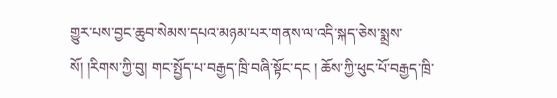གྱུར་པས་བྱང་ཆུབ་སེམས་དཔའ་མཉམ་པར་གནས་ལ་འདི་སྐད་ཅེས་སྨྲས་སོ། །རིགས་ཀྱི་བུ། གང་སྤྱོད་པ་བརྒྱད་ཁྲི་བཞི་སྟོང་དང ། ཆོས་ཀྱི་ཕུང་པོ་བརྒྱད་ཁྲི་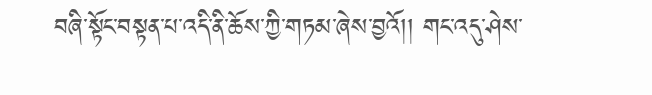བཞི་སྟོང་བསྟན་པ་འདི་ནི་ཆོས་ཀྱི་གཏམ་ཞེས་བྱའོ།། གང་འདུ་ཤེས་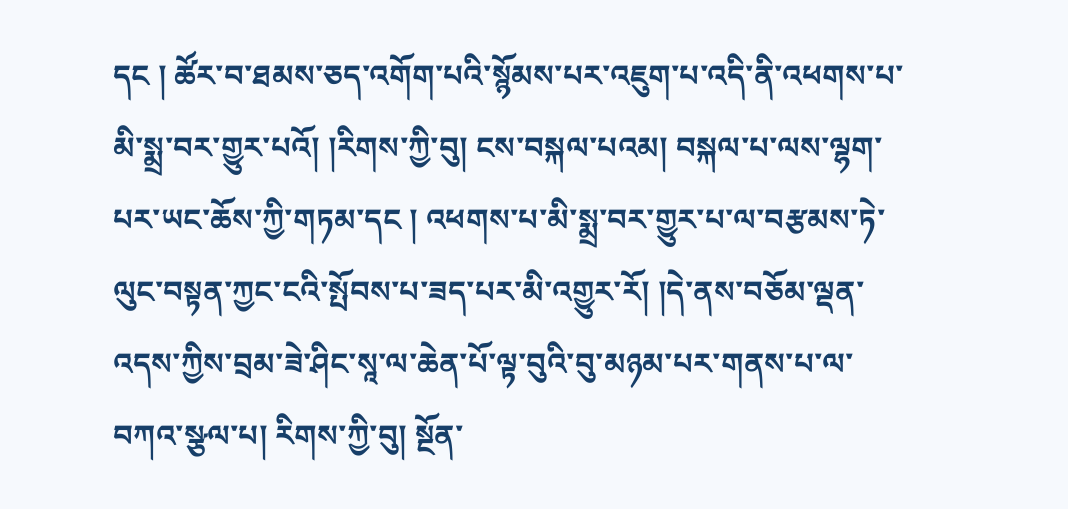དང ། ཚོར་བ་ཐམས་ཅད་འགོག་པའི་སྙོམས་པར་འཇུག་པ་འདི་ནི་འཕགས་པ་མི་སྨྲ་བར་གྱུར་པའོ། །རིགས་ཀྱི་བུ། ངས་བསྐལ་པའམ། བསྐལ་པ་ལས་ལྷག་པར་ཡང་ཆོས་ཀྱི་གཏམ་དང ། འཕགས་པ་མི་སྨྲ་བར་གྱུར་པ་ལ་བརྩམས་ཏེ་ལུང་བསྟན་ཀྱང་ངའི་སྤོབས་པ་ཟད་པར་མི་འགྱུར་རོ། །དེ་ནས་བཅོམ་ལྡན་འདས་ཀྱིས་བྲམ་ཟེ་ཤིང་སཱ་ལ་ཆེན་པོ་ལྟ་བུའི་བུ་མཉམ་པར་གནས་པ་ལ་བཀའ་སྩལ་པ། རིགས་ཀྱི་བུ། སྔོན་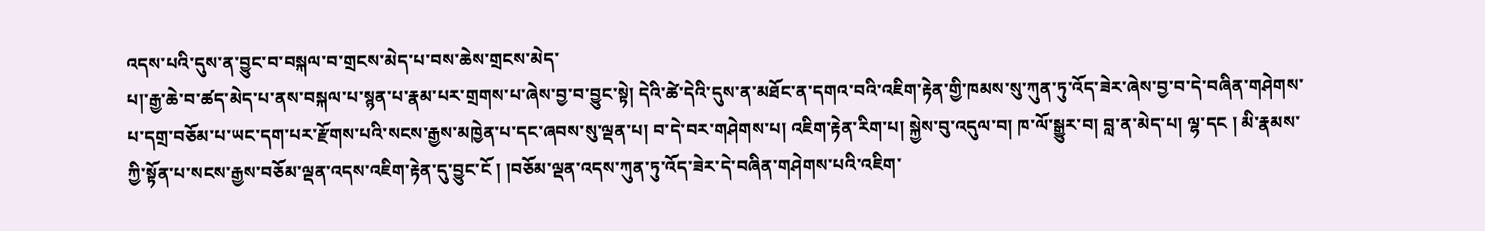འདས་པའི་དུས་ན་བྱུང་བ་བསྐལ་བ་གྲངས་མེད་པ་བས་ཆེས་གྲངས་མེད་
པ།་རྒྱ་ཆེ་བ་ཚད་མེད་པ་ནས་བསྐལ་པ་སྙན་པ་རྣམ་པར་གྲགས་པ་ཞེས་བྱ་བ་བྱུང་སྟེ། དེའི་ཚེ་དེའི་དུས་ན་མཐོང་ན་དགའ་བའི་འཇིག་རྟེན་གྱི་ཁམས་སུ་ཀུན་ཏུ་འོད་ཟེར་ཞེས་བྱ་བ་དེ་བཞིན་གཤེགས་པ་དགྲ་བཅོམ་པ་ཡང་དག་པར་རྫོགས་པའི་སངས་རྒྱས་མཁྱེན་པ་དང་ཞབས་སུ་ལྡན་པ། བ་དེ་བར་གཤེགས་པ། འཇིག་རྟེན་རིག་པ། སྐྱེས་བུ་འདུལ་བ། ཁ་ལོ་སྒྱུར་བ། བླ་ན་མེད་པ། ལྷ་དང ། མི་རྣམས་ཀྱི་སྟོན་པ་སངས་རྒྱས་བཅོམ་ལྡན་འདས་འཇིག་རྟེན་དུ་བྱུང་ངོ ། །བཅོམ་ལྡན་འདས་ཀུན་ཏུ་འོད་ཟེར་དེ་བཞིན་གཤེགས་པའི་འཇིག་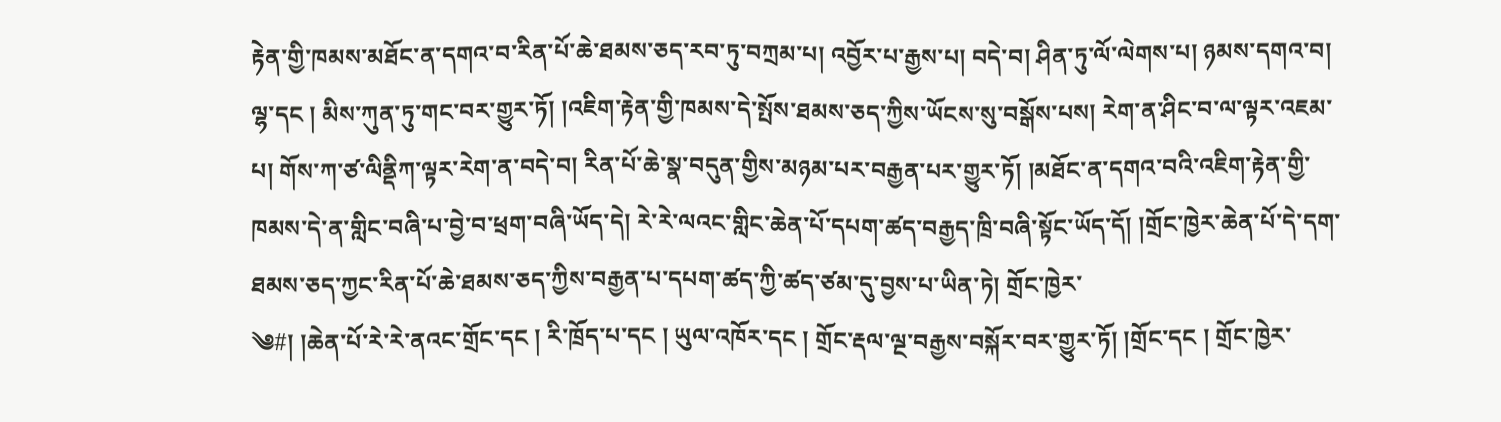རྟེན་གྱི་ཁམས་མཐོང་ན་དགའ་བ་རིན་པོ་ཆེ་ཐམས་ཅད་རབ་ཏུ་བཀྲམ་པ། འབྱོར་པ་རྒྱས་པ། བདེ་བ། ཤིན་ཏུ་ལོ་ལེགས་པ། ཉམས་དགའ་བ། ལྷ་དང ། མིས་ཀུན་ཏུ་གང་བར་གྱུར་ཏོ། །འཇིག་རྟེན་གྱི་ཁམས་དེ་སྤོས་ཐམས་ཅད་ཀྱིས་ཡོངས་སུ་བསྒོས་པས། རེག་ན་ཤིང་བ་ལ་ལྟར་འཇམ་པ། གོས་ཀ་ཙ་ལིནྡིཀ་ལྟར་རེག་ན་བདེ་བ། རིན་པོ་ཆེ་སྣ་བདུན་གྱིས་མཉམ་པར་བརྒྱན་པར་གྱུར་ཏོ། །མཐོང་ན་དགའ་བའི་འཇིག་རྟེན་གྱི་ཁམས་དེ་ན་གླིང་བཞི་པ་བྱེ་བ་ཕྲག་བཞི་ཡོད་དེ། རེ་རེ་ལའང་གླིང་ཆེན་པོ་དཔག་ཚད་བརྒྱད་ཁྲི་བཞི་སྟོང་ཡོད་དོ། །གྲོང་ཁྱེར་ཆེན་པོ་དེ་དག་ཐམས་ཅད་ཀྱང་རིན་པོ་ཆེ་ཐམས་ཅད་ཀྱིས་བརྒྱན་པ་དཔག་ཚད་ཀྱི་ཚད་ཙམ་དུ་བྱས་པ་ཡིན་ཏེ། གྲོང་ཁྱེར་
༄#། །ཆེན་པོ་རེ་རེ་ནའང་གྲོང་དང ། རི་ཁྲོད་པ་དང ། ཡུལ་འཁོར་དང ། གྲོང་རྡལ་ལྔ་བརྒྱས་བསྐོར་བར་གྱུར་ཏོ། །གྲོང་དང ། གྲོང་ཁྱེར་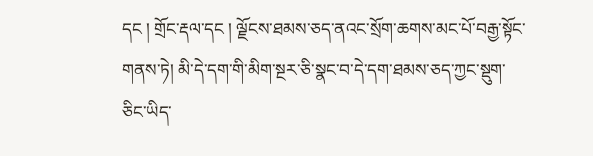དང ། གྲོང་རྡལ་དང ། ལྗོངས་ཐམས་ཅད་ནའང་སྲོག་ཆགས་མང་པོ་བརྒྱ་སྟོང་གནས་ཏེ། མི་དེ་དག་གི་མིག་སྔར་ཅི་སྣང་བ་དེ་དག་ཐམས་ཅད་ཀྱང་སྡུག་ཅིང་ཡིད་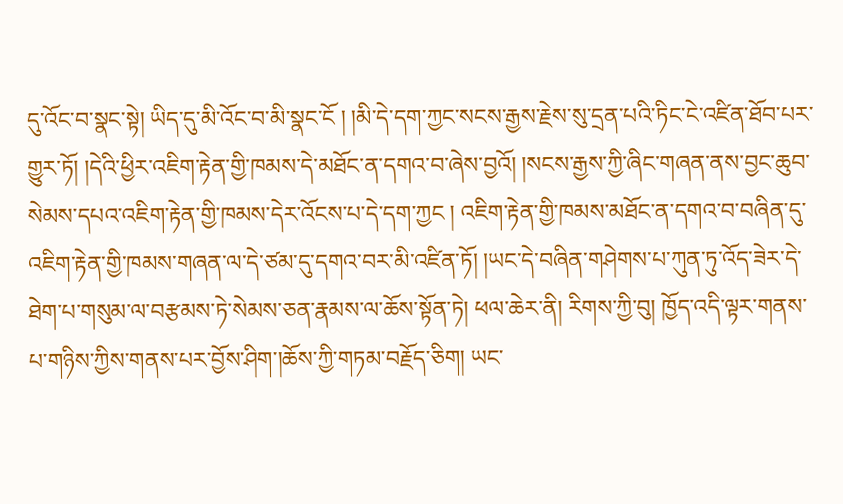དུ་འོང་བ་སྣང་སྟེ། ཡིད་དུ་མི་འོང་བ་མི་སྣང་ངོ ། །མི་དེ་དག་ཀྱང་སངས་རྒྱས་རྗེས་སུ་དྲན་པའི་ཏིང་ངེ་འཛིན་ཐོབ་པར་གྱུར་ཏོ། །དེའི་ཕྱིར་འཇིག་རྟེན་གྱི་ཁམས་དེ་མཐོང་ན་དགའ་བ་ཞེས་བྱའོ། །སངས་རྒྱས་ཀྱི་ཞིང་གཞན་ནས་བྱང་ཆུབ་སེམས་དཔའ་འཇིག་རྟེན་གྱི་ཁམས་དེར་འོངས་པ་དེ་དག་ཀྱང ། འཇིག་རྟེན་གྱི་ཁམས་མཐོང་ན་དགའ་བ་བཞིན་དུ་འཇིག་རྟེན་གྱི་ཁམས་གཞན་ལ་དེ་ཙམ་དུ་དགའ་བར་མི་འཛིན་ཏོ། །ཡང་དེ་བཞིན་གཤེགས་པ་ཀུན་ཏུ་འོད་ཟེར་དེ་ཐེག་པ་གསུམ་ལ་བརྩམས་ཏེ་སེམས་ཅན་རྣམས་ལ་ཆོས་སྟོན་ཏེ། ཕལ་ཆེར་ནི། རིགས་ཀྱི་བུ། ཁྱོད་འདི་ལྟར་གནས་པ་གཉིས་ཀྱིས་གནས་པར་བྱོས་ཤིག་།ཆོས་ཀྱི་གཏམ་བརྗོད་ཅིག། ཡང་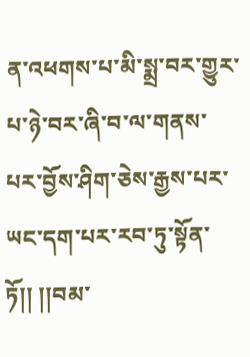ན་འཕགས་པ་མི་སྨྲ་བར་གྱུར་པ་ཉེ་བར་ཞི་བ་ལ་གནས་པར་བྱོས་ཤིག་ཅེས་རྒྱས་པར་ཡང་དག་པར་རབ་ཏུ་སྟོན་ཏོ།། །།བམ་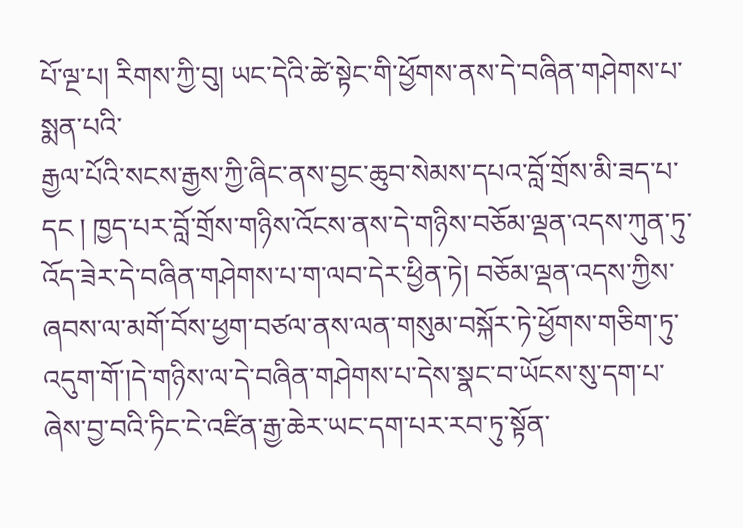པོ་ལྔ་པ། རིགས་ཀྱི་བུ། ཡང་དེའི་ཚེ་སྟེང་གི་ཕྱོགས་ནས་དེ་བཞིན་གཤེགས་པ་སྨན་པའི་
རྒྱལ་པོའི་སངས་རྒྱས་ཀྱི་ཞིང་ནས་བྱང་ཆུབ་སེམས་དཔའ་བློ་གྲོས་མི་ཟད་པ་དང ། ཁྱད་པར་བློ་གྲོས་གཉིས་འོངས་ནས་དེ་གཉིས་བཅོམ་ལྡན་འདས་ཀུན་ཏུ་འོད་ཟེར་དེ་བཞིན་གཤེགས་པ་ག་ལབ་དེར་ཕྱིན་ཏེ། བཅོམ་ལྡན་འདས་ཀྱིས་ཞབས་ལ་མགོ་བོས་ཕྱག་བཙལ་ནས་ལན་གསུམ་བསྐོར་ཏེ་ཕྱོགས་གཅིག་ཏུ་འདུག་གོ་།དེ་གཉིས་ལ་དེ་བཞིན་གཤེགས་པ་དེས་སྣང་བ་ཡོངས་སུ་དག་པ་ཞེས་བྱ་བའི་ཏིང་ངེ་འཛིན་རྒྱ་ཆེར་ཡང་དག་པར་རབ་ཏུ་སྟོན་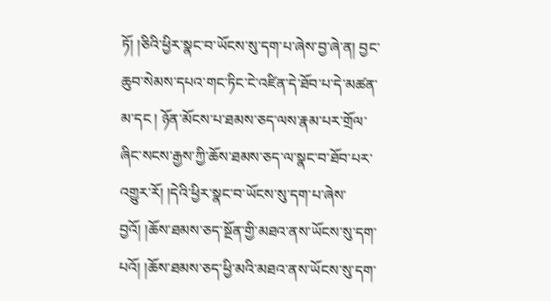ཏོ། །ཅིའི་ཕྱིར་སྣང་བ་ཡོངས་སུ་དག་པ་ཞེས་བྱ་ཞེ་ན། བྱང་ཆུབ་སེམས་དཔའ་གང་ཏིང་ངེ་འཛིན་དེ་ཐོབ་པ་དེ་མཚན་མ་དང ། ཉོན་མོངས་པ་ཐམས་ཅད་ལས་རྣམ་པར་གྲོལ་ཞིང་སངས་རྒྱས་ཀྱི་ཆོས་ཐམས་ཅད་ལ་སྣང་བ་ཐོབ་པར་འགྱུར་རོ། །དེའི་ཕྱིར་སྣང་བ་ཡོངས་སུ་དག་པ་ཞེས་བྱའོ། །ཆོས་ཐམས་ཅད་སྔོན་གྱི་མཐའ་ནས་ཡོངས་སུ་དག་པའོ། །ཆོས་ཐམས་ཅད་ཕྱི་མའི་མཐའ་ནས་ཡོངས་སུ་དག་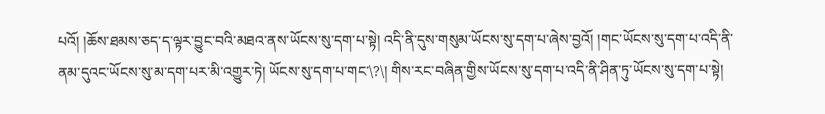པའོ། །ཆོས་ཐམས་ཅད་ད་ལྟར་བྱུང་བའི་མཐའ་ནས་ཡོངས་སུ་དག་པ་སྟེ། འདི་ནི་དུས་གསུམ་ཡོངས་སུ་དག་པ་ཞེས་བྱའོ། །གང་ཡོངས་སུ་དག་པ་འདི་ནི་ནམ་དུའང་ཡོངས་སུ་མ་དག་པར་མི་འགྱུར་ཏེ། ཡོངས་སུ་དག་པ་གང་\?\། གིས་རང་བཞིན་གྱིས་ཡོངས་སུ་དག་པ་འདི་ནི་ཤིན་ཏུ་ཡོངས་སུ་དག་པ་སྟེ།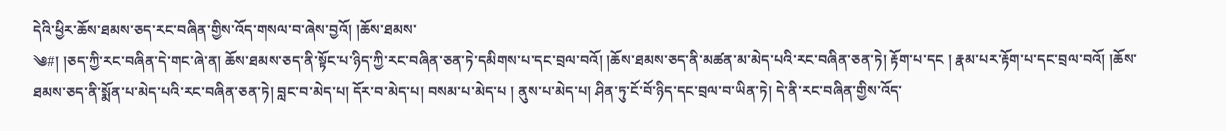དེའི་ཕྱིར་ཆོས་ཐམས་ཅད་རང་བཞིན་གྱིས་འོད་གསལ་བ་ཞེས་བྱའོ། །ཆོས་ཐམས་
༄#། །ཅད་ཀྱི་རང་བཞིན་དེ་གང་ཞེ་ན། ཆོས་ཐམས་ཅད་ནི་སྟོང་པ་ཉིད་ཀྱི་རང་བཞིན་ཅན་ཏེ་དམིགས་པ་དང་བྲལ་བའོ། །ཆོས་ཐམས་ཅད་ནི་མཚན་མ་མེད་པའི་རང་བཞིན་ཅན་ཏེ། རྟོག་པ་དང ། རྣམ་པར་རྟོག་པ་དང་བྲལ་བའོ། །ཆོས་ཐམས་ཅད་ནི་སྨོན་པ་མེད་པའི་རང་བཞིན་ཅན་ཏེ། བླང་བ་མེད་པ། དོར་བ་མེད་པ། བསམ་པ་མེད་པ ། ནུས་པ་མེད་པ། ཤིན་ཏུ་ངོ་བོ་ཉིད་དང་བྲལ་བ་ཡིན་ཏེ། དེ་ནི་རང་བཞིན་གྱིས་འོད་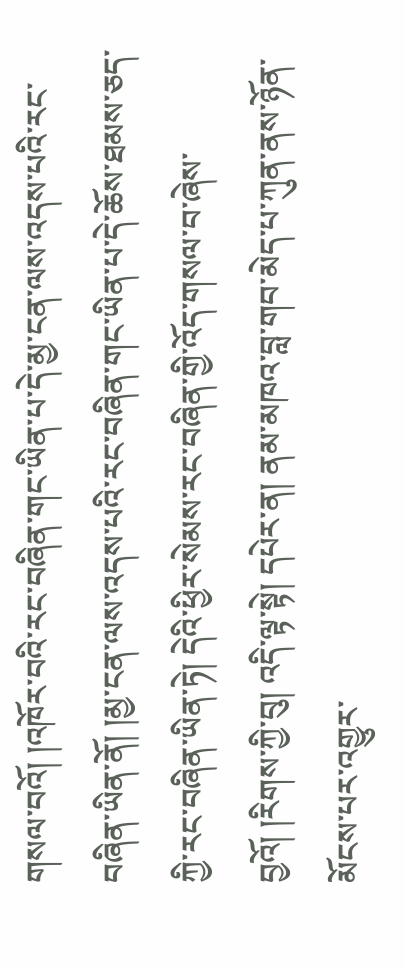གསལ་བའོ། །འཁོར་བའི་རང་བཞིན་གང་ཡིན་པ་དེ་མྱ་ངན་ལས་འདས་པའི་རང་བཞིན་ཡིན་ནོ། །མྱ་ངན་ལས་འདས་པའི་རང་བཞིན་གང་ཡིན་པ་དེ་ཆོས་ཐམས་ཅད་ཀྱི་རང་བཞིན་ཡིན་ཏེ། དེའི་ཕྱིར་སེམས་རང་བཞིན་གྱི་འོད་གསལ་བ་ཞེས་བྱའོ། །རིགས་ཀྱི་བུ། འདི་ལྟ་སྟེ། དཔེར་ན། ནམ་མཁའ་བླ་གབ་མེད་པ་ཀུན་ནས་ཉོན་མོངས་པར་འགྱུར་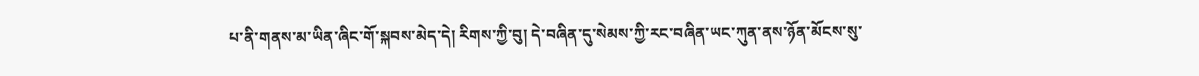པ་ནི་གནས་མ་ཡིན་ཞིང་གོ་སྐབས་མེད་དེ། རིགས་ཀྱི་བུ། དེ་བཞིན་དུ་སེམས་ཀྱི་རང་བཞིན་ཡང་ཀུན་ནས་ཉོན་མོངས་སུ་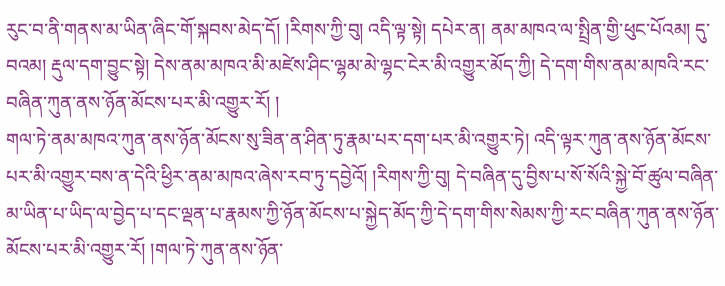རུང་བ་ནི་གནས་མ་ཡིན་ཞིང་གོ་སྐབས་མེད་དོ། །རིགས་ཀྱི་བུ། འདི་ལྟ་སྟེ། དཔེར་ན། ནམ་མཁའ་ལ་སྤྲིན་གྱི་ཕུང་པོའམ། དུ་བའམ། རྡུལ་དག་བྱུང་སྟེ། དེས་ནམ་མཁའ་མི་མཛེས་ཤིང་ལྷམ་མེ་ལྷང་ངེར་མི་འགྱུར་མོད་ཀྱི། དེ་དག་གིས་ནམ་མཁའི་རང་བཞིན་ཀུན་ནས་ཉོན་མོངས་པར་མི་འགྱུར་རོ། །
གལ་ཏེ་ནམ་མཁའ་ཀུན་ནས་ཉོན་མོངས་སུ་ཟིན་ན་ཤིན་ཏུ་རྣམ་པར་དག་པར་མི་འགྱུར་ཏེ། འདི་ལྟར་ཀུན་ནས་ཉོན་མོངས་པར་མི་འགྱུར་བས་ན་དེའི་ཕྱིར་ནམ་མཁའ་ཞེས་རབ་ཏུ་དབྱེའོ། །རིགས་ཀྱི་བུ། དེ་བཞིན་དུ་བྱིས་པ་སོ་སོའི་སྐྱེ་བོ་ཚུལ་བཞིན་མ་ཡིན་པ་ཡིད་ལ་བྱེད་པ་དང་ལྡན་པ་རྣམས་ཀྱི་ཉོན་མོངས་པ་སྐྱེད་མོད་ཀྱི་དེ་དག་གིས་སེམས་ཀྱི་རང་བཞིན་ཀུན་ནས་ཉོན་མོངས་པར་མི་འགྱུར་རོ། །གལ་ཏེ་ཀུན་ནས་ཉོན་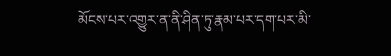མོངས་པར་འགྱུར་ན་ནི་ཤིན་ཏུ་རྣམ་པར་དག་པར་མི་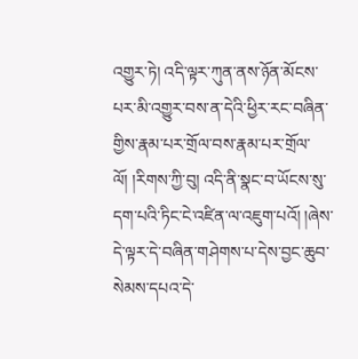འགྱུར་ཏེ། འདི་ལྟར་ཀུན་ནས་ཉོན་མོངས་པར་མི་འགྱུར་བས་ན་དེའི་ཕྱིར་རང་བཞིན་གྱིས་རྣམ་པར་གྲོལ་བས་རྣམ་པར་གྲོལ་ལོ། །རིགས་ཀྱི་བུ། འདི་ནི་སྣང་བ་ཡོངས་སུ་དག་པའི་ཏིང་ངེ་འཛིན་ལ་འཇུག་པའོ། །ཞེས་དེ་ལྟར་དེ་བཞིན་གཤེགས་པ་དེས་བྱང་ཆུབ་སེམས་དཔའ་དེ་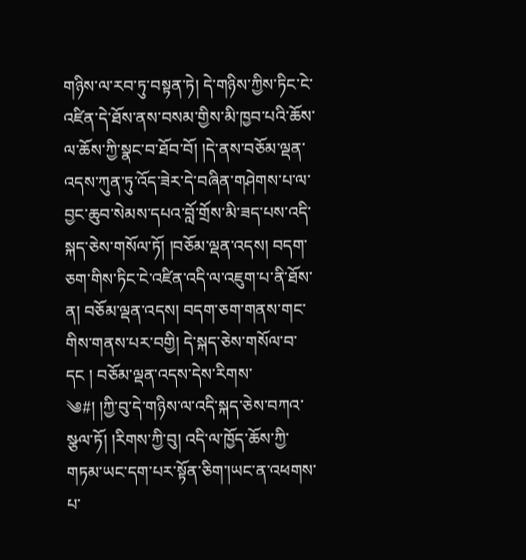གཉིས་ལ་རབ་ཏུ་བསྟན་ཏེ། དེ་གཉིས་ཀྱིས་ཏིང་ངེ་འཛིན་དེ་ཐོས་ནས་བསམ་གྱིས་མི་ཁྱབ་པའི་ཆོས་ལ་ཆོས་ཀྱི་སྣང་བ་ཐོབ་བོ། །དེ་ནས་བཅོམ་ལྡན་འདས་ཀུན་ཏུ་འོད་ཟེར་དེ་བཞིན་གཤེགས་པ་ལ་བྱང་ཆུབ་སེམས་དཔའ་བློ་གྲོས་མི་ཟད་པས་འདི་སྐད་ཅེས་གསོལ་ཏོ། །བཅོམ་ལྡན་འདས། བདག་ཅག་གིས་ཏིང་ངེ་འཛིན་འདི་ལ་འཇུག་པ་ནི་ཐོས་ན། བཅོམ་ལྡན་འདས། བདག་ཅག་གནས་གང་གིས་གནས་པར་བགྱི། དེ་སྐད་ཅེས་གསོལ་བ་དང ། བཅོམ་ལྡན་འདས་དེས་རིགས་
༄#། །ཀྱི་བུ་དེ་གཉིས་ལ་འདི་སྐད་ཅེས་བཀའ་སྩལ་ཏོ། །རིགས་ཀྱི་བུ། འདི་ལ་ཁྱོད་ཆོས་ཀྱི་གཏམ་ཡང་དག་པར་སྟོན་ཅིག་།ཡང་ན་འཕགས་པ་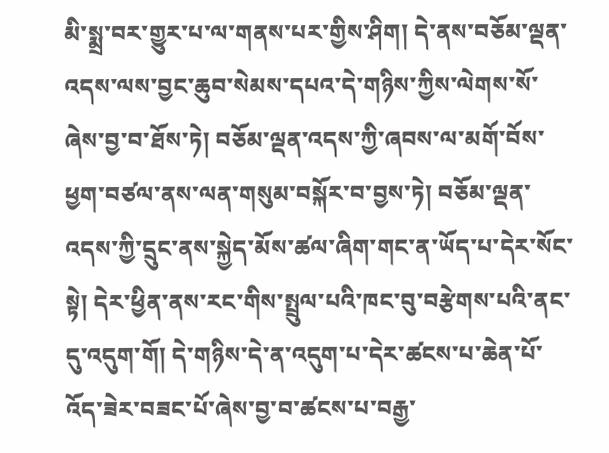མི་སྨྲ་བར་གྱུར་པ་ལ་གནས་པར་གྱིས་ཤིག། དེ་ནས་བཅོམ་ལྡན་འདས་ལས་བྱང་ཆུབ་སེམས་དཔའ་དེ་གཉིས་ཀྱིས་ལེགས་སོ་ཞེས་བྱ་བ་ཐོས་ཏེ། བཅོམ་ལྡན་འདས་ཀྱི་ཞབས་ལ་མགོ་བོས་ཕྱག་བཙལ་ནས་ལན་གསུམ་བསྐོར་བ་བྱས་ཏེ། བཅོམ་ལྡན་འདས་ཀྱི་དྲུང་ནས་སྐྱེད་མོས་ཚལ་ཞིག་གང་ན་ཡོད་པ་དེར་སོང་སྟེ། དེར་ཕྱིན་ནས་རང་གིས་སྤྲུལ་པའི་ཁང་བུ་བརྩེགས་པའི་ནང་དུ་འདུག་གོ། དེ་གཉིས་དེ་ན་འདུག་པ་དེར་ཚངས་པ་ཆེན་པོ་འོད་ཟེར་བཟང་པོ་ཞེས་བྱ་བ་ཚངས་པ་བརྒྱ་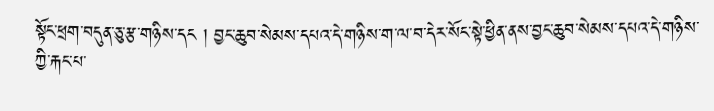སྟོང་ཕྲག་བདུན་ཅུ་རྩ་གཉིས་དང ། བྱང་ཆུབ་སེམས་དཔའ་དེ་གཉིས་ག་ལ་བ་དེར་སོང་སྟེ་ཕྱིན་ནས་བྱང་ཆུབ་སེམས་དཔའ་དེ་གཉིས་ཀྱི་རྐང་པ་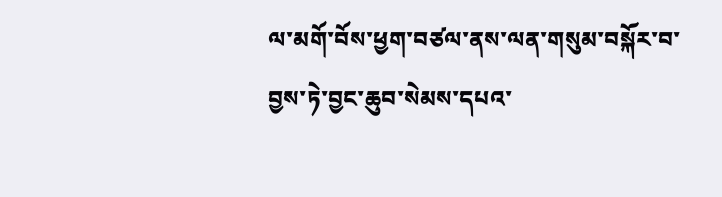ལ་མགོ་བོས་ཕྱག་བཙལ་ནས་ལན་གསུམ་བསྐོར་བ་བྱས་ཏེ་བྱང་ཆུབ་སེམས་དཔའ་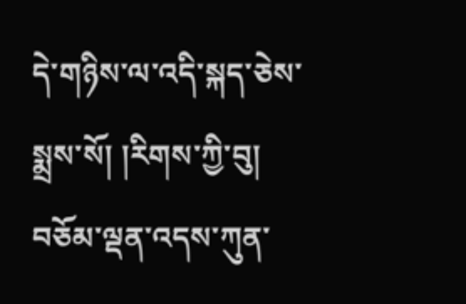དེ་གཉིས་ལ་འདི་སྐད་ཅེས་སྨྲས་སོ། །རིགས་ཀྱི་བུ། བཅོམ་ལྡན་འདས་ཀུན་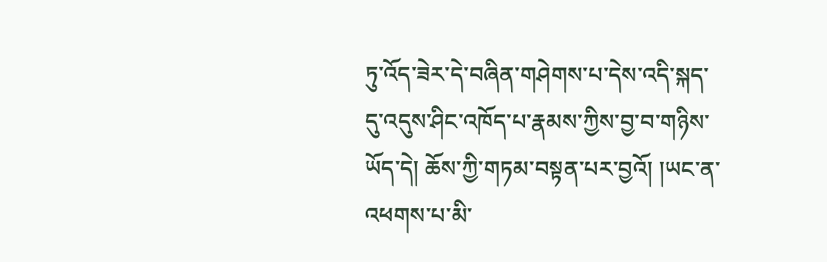ཏུ་འོད་ཟེར་དེ་བཞིན་གཤེགས་པ་དེས་འདི་སྐད་དུ་འདུས་ཤིང་འཁོད་པ་རྣམས་ཀྱིས་བྱ་བ་གཉིས་ཡོད་དེ། ཆོས་ཀྱི་གཏམ་བསྟན་པར་བྱའོ། །ཡང་ན་འཕགས་པ་མི་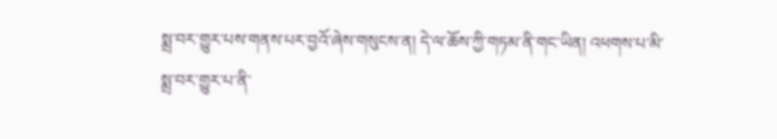སྨྲ་བར་གྱུར་པས་གནས་པར་བྱའོ་ཞེས་གསུངས་ན། དེ་ལ་ཆོས་ཀྱི་གཏམ་ནི་གང་ཡིན། འཕགས་པ་མི་
སྨྲ་བར་གྱུར་པ་ནི་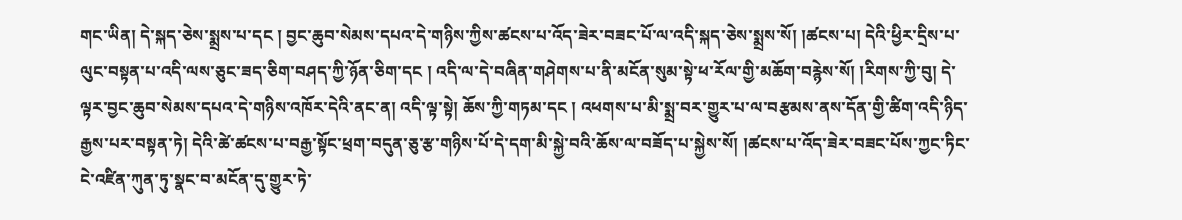གང་ཡིན། དེ་སྐད་ཅེས་སྨྲས་པ་དང ། བྱང་ཆུབ་སེམས་དཔའ་དེ་གཉིས་ཀྱིས་ཚངས་པ་འོད་ཟེར་བཟང་པོ་ལ་འདི་སྐད་ཅེས་སྨྲས་སོ། །ཚངས་པ། དེའི་ཕྱིར་དྲིས་པ་ལུང་བསྟན་པ་འདི་ལས་ཅུང་ཟད་ཅིག་བཤད་ཀྱི་ཉོན་ཅིག་དང ། འདི་ལ་དེ་བཞིན་གཤེགས་པ་ནི་མངོན་སུམ་སྟེ་ཕ་རོལ་གྱི་མཆོག་བརྙེས་སོ། །རིགས་ཀྱི་བུ། དེ་ལྟར་བྱང་ཆུབ་སེམས་དཔའ་དེ་གཉིས་འཁོར་དེའི་ནང་ན། འདི་ལྟ་སྟེ། ཆོས་ཀྱི་གཏམ་དང ། འཕགས་པ་མི་སྨྲ་བར་གྱུར་པ་ལ་བརྩམས་ནས་དོན་གྱི་ཚིག་འདི་ཉིད་རྒྱས་པར་བསྟན་ཏེ། དེའི་ཚེ་ཚངས་པ་བརྒྱ་སྟོང་ཕྲག་བདུན་ཅུ་རྩ་གཉིས་པོ་དེ་དག་མི་སྐྱེ་བའི་ཆོས་ལ་བཟོད་པ་སྐྱེས་སོ། །ཚངས་པ་འོད་ཟེར་བཟང་པོས་ཀྱང་ཏིང་ངེ་འཛིན་ཀུན་ཏུ་སྣང་བ་མངོན་དུ་གྱུར་ཏེ་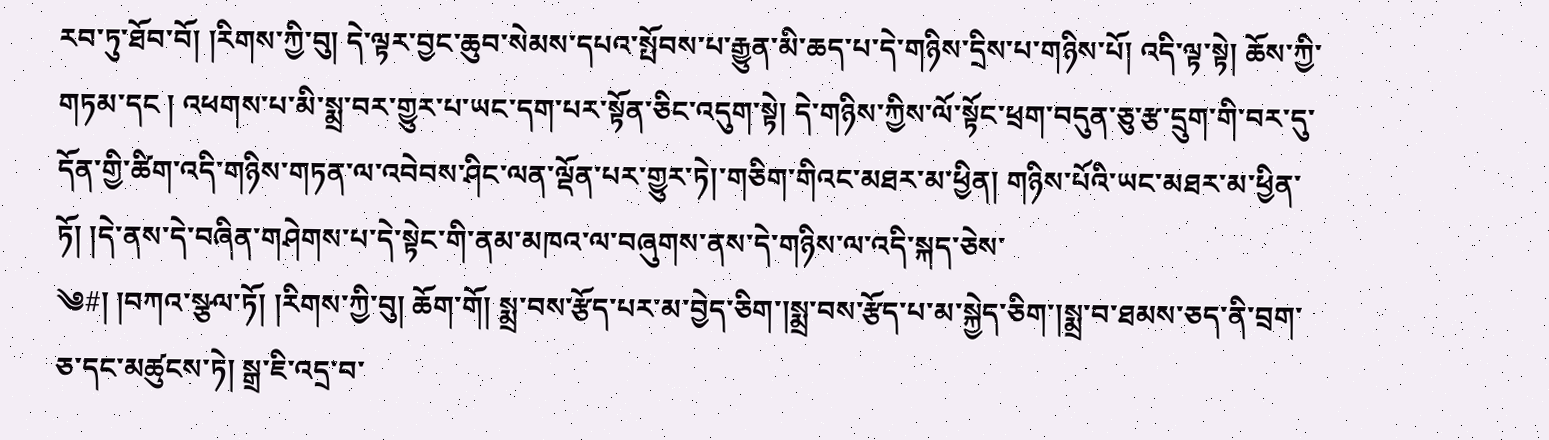རབ་ཏུ་ཐོབ་བོ། །རིགས་ཀྱི་བུ། དེ་ལྟར་བྱང་ཆུབ་སེམས་དཔའ་སྤོབས་པ་རྒྱུན་མི་ཆད་པ་དེ་གཉིས་དྲིས་པ་གཉིས་པོ། འདི་ལྟ་སྟེ། ཆོས་ཀྱི་གཏམ་དང ། འཕགས་པ་མི་སྨྲ་བར་གྱུར་པ་ཡང་དག་པར་སྟོན་ཅིང་འདུག་སྟེ། དེ་གཉིས་ཀྱིས་ལོ་སྟོང་ཕྲག་བདུན་ཅུ་རྩ་དྲུག་གི་བར་དུ་དོན་གྱི་ཚིག་འདི་གཉིས་གཏན་ལ་འབེབས་ཤིང་ལན་ལྡོན་པར་གྱུར་ཏེ།་གཅིག་གིའང་མཐར་མ་ཕྱིན། གཉིས་པོའི་ཡང་མཐར་མ་ཕྱིན་ཏོ། །དེ་ནས་དེ་བཞིན་གཤེགས་པ་དེ་སྟེང་གི་ནམ་མཁའ་ལ་བཞུགས་ནས་དེ་གཉིས་ལ་འདི་སྐད་ཅེས་
༄#། །བཀའ་སྩལ་ཏོ། །རིགས་ཀྱི་བུ། ཆོག་གོ། སྨྲ་བས་རྩོད་པར་མ་བྱེད་ཅིག་།སྨྲ་བས་རྩོད་པ་མ་སྐྱེད་ཅིག་།སྨྲ་བ་ཐམས་ཅད་ནི་བྲག་ཅ་དང་མཚུངས་ཏེ། སྒྲ་ཇི་འདྲ་བ་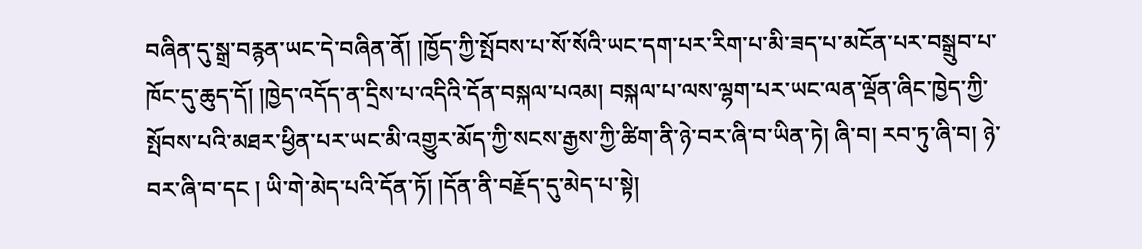བཞིན་དུ་སྒྲ་བརྙན་ཡང་དེ་བཞིན་ནོ། །ཁྱོད་ཀྱི་སྤོབས་པ་སོ་སོའི་ཡང་དག་པར་རིག་པ་མི་ཟད་པ་མངོན་པར་བསྒྲུབ་པ་ཁོང་དུ་ཆུད་དོ། །ཁྱེད་འདོད་ན་དྲིས་པ་འདིའི་དོན་བསྐལ་པའམ། བསྐལ་པ་ལས་ལྷག་པར་ཡང་ལན་ལྡོན་ཞིང་ཁྱེད་ཀྱི་སྤོབས་པའི་མཐར་ཕྱིན་པར་ཡང་མི་འགྱུར་མོད་ཀྱི་སངས་རྒྱས་ཀྱི་ཚིག་ནི་ཉེ་བར་ཞི་བ་ཡིན་ཏེ། ཞི་བ། རབ་ཏུ་ཞི་བ། ཉེ་བར་ཞི་བ་དང ། ཡི་གེ་མེད་པའི་དོན་ཏོ། །དོན་ནི་བརྗོད་དུ་མེད་པ་སྟེ།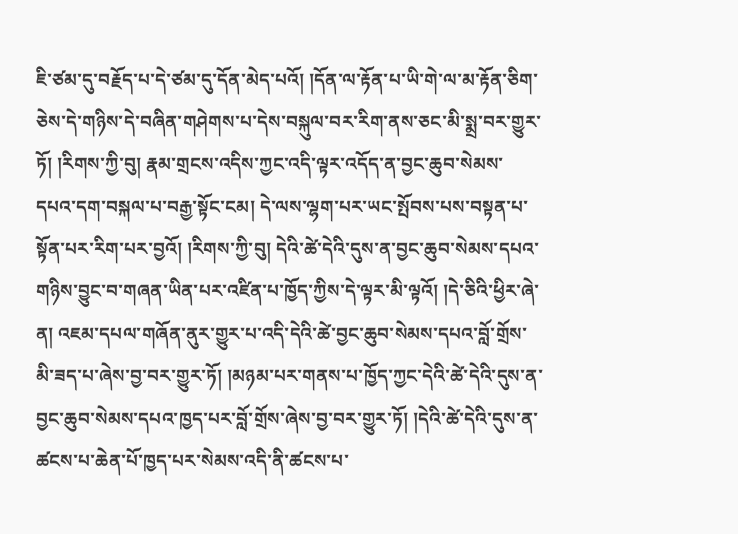ཇི་ཙམ་དུ་བརྗོད་པ་དེ་ཙམ་དུ་དོན་མེད་པའོ། །དོན་ལ་རྟོན་པ་ཡི་གེ་ལ་མ་རྟོན་ཅིག་ཅེས་དེ་གཉིས་དེ་བཞིན་གཤེགས་པ་དེས་བསྐུལ་བར་རིག་ནས་ཅང་མི་སྨྲ་བར་གྱུར་ཏོ། །རིགས་ཀྱི་བུ། རྣམ་གྲངས་འདིས་ཀྱང་འདི་ལྟར་འདོད་ན་བྱང་ཆུབ་སེམས་དཔའ་དག་བསྐལ་པ་བརྒྱ་སྟོང་ངམ། དེ་ལས་ལྷག་པར་ཡང་སྤོབས་པས་བསྟན་པ་སྟོན་པར་རིག་པར་བྱའོ། །རིགས་ཀྱི་བུ། དེའི་ཚེ་དེའི་དུས་ན་བྱང་ཆུབ་སེམས་དཔའ་གཉིས་བྱུང་བ་གཞན་ཡིན་པར་འཛིན་པ་ཁྱོད་ཀྱིས་དེ་ལྟར་མི་ལྟའོ། །དེ་ཅིའི་ཕྱིར་ཞེ་ན། འཇམ་དཔལ་གཞོན་ནུར་གྱུར་པ་འདི་དེའི་ཚེ་བྱང་ཆུབ་སེམས་དཔའ་བློ་གྲོས་
མི་ཟད་པ་ཞེས་བྱ་བར་གྱུར་ཏོ། །མཉམ་པར་གནས་པ་ཁྱོད་ཀྱང་དེའི་ཚེ་དེའི་དུས་ན་བྱང་ཆུབ་སེམས་དཔའ་ཁྱད་པར་བློ་གྲོས་ཞེས་བྱ་བར་གྱུར་ཏོ། །དེའི་ཚེ་དེའི་དུས་ན་ཚངས་པ་ཆེན་པོ་ཁྱད་པར་སེམས་འདི་ནི་ཚངས་པ་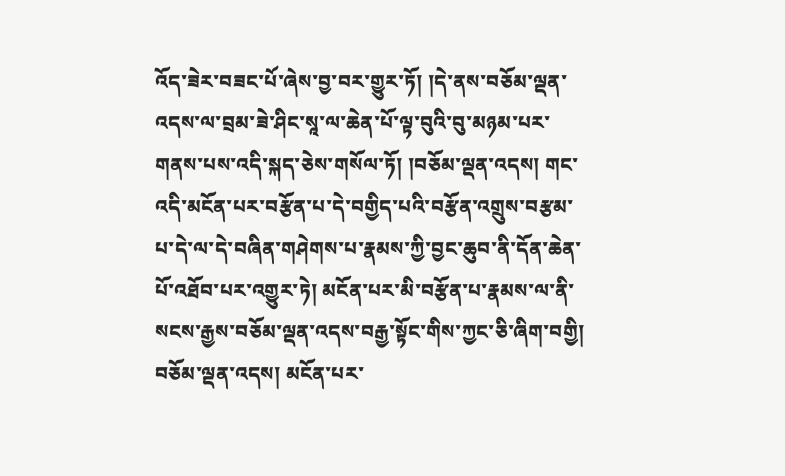འོད་ཟེར་བཟང་པོ་ཞེས་བྱ་བར་གྱུར་ཏོ། །དེ་ནས་བཅོམ་ལྡན་འདས་ལ་བྲམ་ཟེ་ཤིང་སཱ་ལ་ཆེན་པོ་ལྟ་བུའི་བུ་མཉམ་པར་གནས་པས་འདི་སྐད་ཅེས་གསོལ་ཏོ། །བཅོམ་ལྡན་འདས། གང་འདི་མངོན་པར་བརྩོན་པ་དེ་བགྱིད་པའི་བརྩོན་འགྲུས་བརྩམ་པ་དེ་ལ་དེ་བཞིན་གཤེགས་པ་རྣམས་ཀྱི་བྱང་ཆུབ་ནི་དོན་ཆེན་པོ་འཐོབ་པར་འགྱུར་ཏེ། མངོན་པར་མི་བརྩོན་པ་རྣམས་ལ་ནི་སངས་རྒྱས་བཅོམ་ལྡན་འདས་བརྒྱ་སྟོང་གིས་ཀྱང་ཅི་ཞིག་བགྱི། བཅོམ་ལྡན་འདས། མངོན་པར་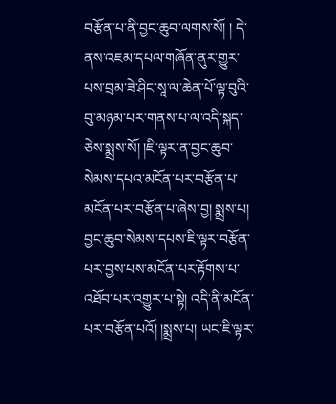བརྩོན་པ་ནི་བྱང་ཆུབ་ལགས་སོ། ། དེ་ནས་འཇམ་དཔལ་གཞོན་ནུར་གྱུར་པས་བྲམ་ཟེ་ཤིང་སཱ་ལ་ཆེན་པོ་ལྟ་བུའི་བུ་མཉམ་པར་གནས་པ་ལ་འདི་སྐད་ཅེས་སྨྲས་སོ། །ཇི་ལྟར་ན་བྱང་ཆུབ་སེམས་དཔའ་མངོན་པར་བརྩོན་པ་མངོན་པར་བརྩོན་པ་ཞེས་བྱ། སྨྲས་པ། བྱང་ཆུབ་སེམས་དཔས་ཇི་ལྟར་བརྩོན་པར་བྱས་པས་མངོན་པར་རྟོགས་པ་འཐོབ་པར་འགྱུར་པ་སྟེ། འདི་ནི་མངོན་པར་བརྩོན་པའོ། །སྨྲས་པ། ཡང་ཇི་ལྟར་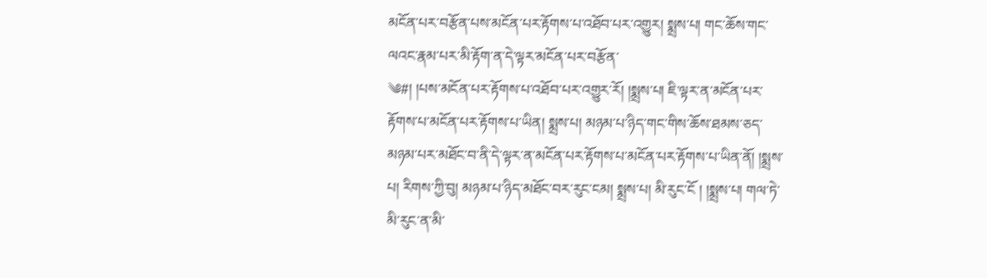མངོན་པར་བརྩོན་པས་མངོན་པར་རྟོགས་པ་འཐོབ་པར་འགྱུར། སྨྲས་པ། གང་ཆོས་གང་ལའང་རྣམ་པར་མི་རྟོག་ན་དེ་ལྟར་མངོན་པར་བརྩོན་
༄#། །པས་མངོན་པར་རྟོགས་པ་འཐོབ་པར་འགྱུར་རོ། །སྨྲས་པ། ཇི་ལྟར་ན་མངོན་པར་རྟོགས་པ་མངོན་པར་རྟོགས་པ་ཡིན། སྨྲས་པ། མཉམ་པ་ཉིད་གང་གིས་ཆོས་ཐམས་ཅད་མཉམ་པར་མཐོང་བ་ནི་དེ་ལྟར་ན་མངོན་པར་རྟོགས་པ་མངོན་པར་རྟོགས་པ་ཡིན་ནོ། །སྨྲས་པ། རིགས་ཀྱི་བུ། མཉམ་པ་ཉིད་མཐོང་བར་རུང་ངམ། སྨྲས་པ། མི་རུང་ངོ ། །སྨྲས་པ། གལ་ཏེ་མི་རུང་ན་མི་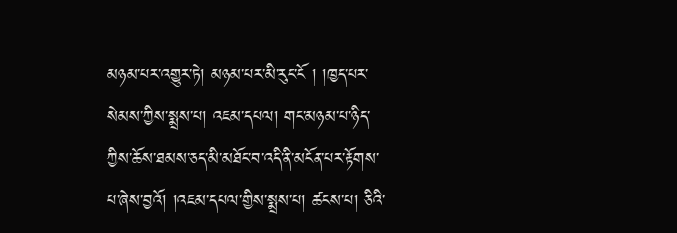མཉམ་པར་འགྱུར་ཏེ། མཉམ་པར་མི་རུང་ངོ ། །ཁྱད་པར་སེམས་ཀྱིས་སྨྲས་པ། འཇམ་དཔལ། གང་མཉམ་པ་ཉིད་ཀྱིས་ཆོས་ཐམས་ཅད་མི་མཐོང་བ་འདི་ནི་མངོན་པར་རྟོགས་པ་ཞེས་བྱའོ། །འཇམ་དཔལ་གྱིས་སྨྲས་པ། ཚངས་པ། ཅིའི་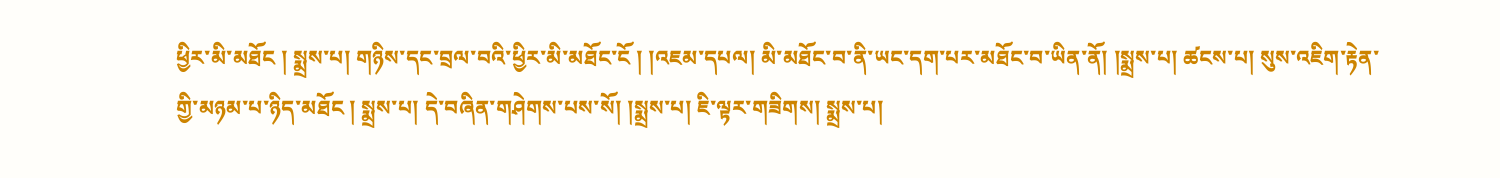ཕྱིར་མི་མཐོང ། སྨྲས་པ། གཉིས་དང་བྲལ་བའི་ཕྱིར་མི་མཐོང་ངོ ། །འཇམ་དཔལ། མི་མཐོང་བ་ནི་ཡང་དག་པར་མཐོང་བ་ཡིན་ནོ། །སྨྲས་པ། ཚངས་པ། སུས་འཇིག་རྟེན་གྱི་མཉམ་པ་ཉིད་མཐོང ། སྨྲས་པ། དེ་བཞིན་གཤེགས་པས་སོ། །སྨྲས་པ། ཇི་ལྟར་གཟིགས། སྨྲས་པ།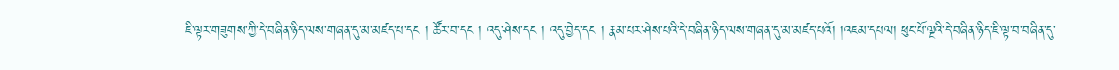ཇི་ལྟར་གཟུགས་ཀྱི་དེ་བཞིན་ཉིད་ལས་གཞན་དུ་མ་མཛད་པ་དང ། ཚོར་བ་དང ། འདུ་ཤེས་དང ། འདུ་བྱེད་དང ། རྣམ་པར་ཤེས་པའི་དེ་བཞིན་ཉིད་ལས་གཞན་དུ་མ་མཛད་པའོ། །འཇམ་དཔལ། ཕུང་པོ་ལྔའི་དེ་བཞིན་ཉིད་ཇི་ལྟ་བ་བཞིན་དུ་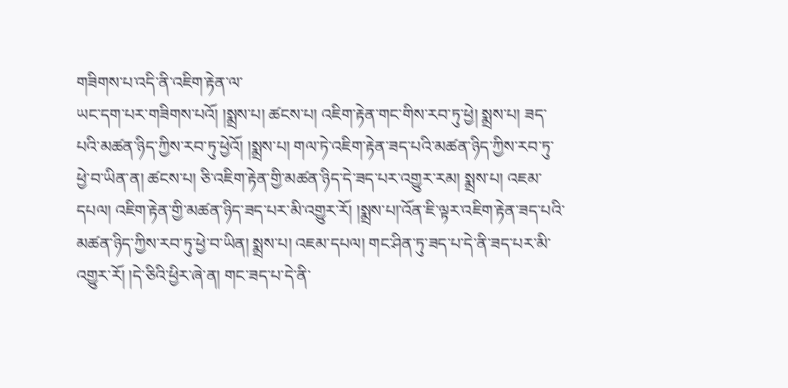གཟིགས་པ་འདི་ནི་འཇིག་རྟེན་ལ་
ཡང་དག་པར་གཟིགས་པའོ། །སྨྲས་པ། ཚངས་པ། འཇིག་རྟེན་གང་གིས་རབ་ཏུ་ཕྱེ། སྨྲས་པ། ཟད་པའི་མཚན་ཉིད་ཀྱིས་རབ་ཏུ་ཕྱེའོ། །སྨྲས་པ། གལ་ཏེ་འཇིག་རྟེན་ཟད་པའི་མཚན་ཉིད་ཀྱིས་རབ་ཏུ་ཕྱེ་བ་ཡིན་ན། ཚངས་པ། ཅི་འཇིག་རྟེན་གྱི་མཚན་ཉིད་དེ་ཟད་པར་འགྱུར་རམ། སྨྲས་པ། འཇམ་དཔལ། འཇིག་རྟེན་གྱི་མཚན་ཉིད་ཟད་པར་མི་འགྱུར་རོ། །སྨྲས་པ།་འོན་ཇི་ལྟར་འཇིག་རྟེན་ཟད་པའི་མཚན་ཉིད་ཀྱིས་རབ་ཏུ་ཕྱེ་བ་ཡིན། སྨྲས་པ། འཇམ་དཔལ། གང་ཤིན་ཏུ་ཟད་པ་དེ་ནི་ཟད་པར་མི་འགྱུར་རོ། །དེ་ཅིའི་ཕྱིར་ཞེ་ན། གང་ཟད་པ་དེ་ནི་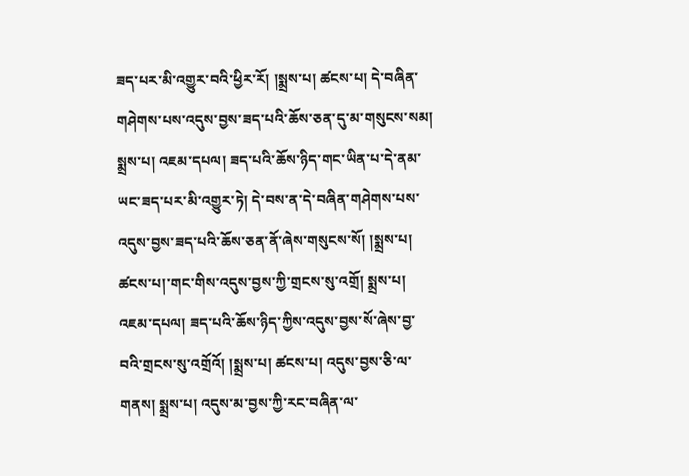ཟད་པར་མི་འགྱུར་བའི་ཕྱིར་རོ། །སྨྲས་པ། ཚངས་པ། དེ་བཞིན་གཤེགས་པས་འདུས་བྱས་ཟད་པའི་ཆོས་ཅན་དུ་མ་གསུངས་སམ། སྨྲས་པ། འཇམ་དཔལ། ཟད་པའི་ཆོས་ཉིད་གང་ཡིན་པ་དེ་ནམ་ཡང་ཟད་པར་མི་འགྱུར་ཏེ། དེ་བས་ན་དེ་བཞིན་གཤེགས་པས་འདུས་བྱས་ཟད་པའི་ཆོས་ཅན་ནོ་ཞེས་གསུངས་སོ། །སྨྲས་པ། ཚངས་པ།་གང་གིས་འདུས་བྱས་ཀྱི་གྲངས་སུ་འགྲོ། སྨྲས་པ། འཇམ་དཔལ། ཟད་པའི་ཆོས་ཉིད་ཀྱིས་འདུས་བྱས་སོ་ཞེས་བྱ་བའི་གྲངས་སུ་འགྲོའོ། །སྨྲས་པ། ཚངས་པ། འདུས་བྱས་ཅི་ལ་གནས། སྨྲས་པ། འདུས་མ་བྱས་ཀྱི་རང་བཞིན་ལ་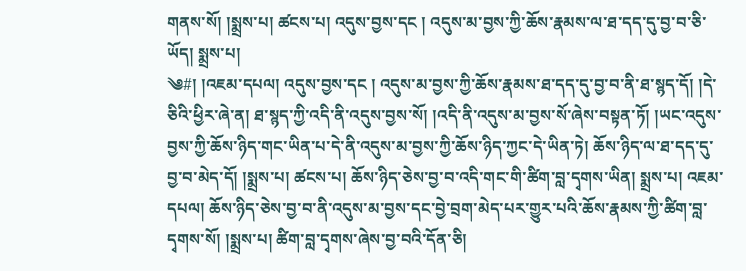གནས་སོ། །སྨྲས་པ། ཚངས་པ། འདུས་བྱས་དང ། འདུས་མ་བྱས་ཀྱི་ཆོས་རྣམས་ལ་ཐ་དད་དུ་བྱ་བ་ཅི་ཡོད། སྨྲས་པ།
༄#། །འཇམ་དཔལ། འདུས་བྱས་དང ། འདུས་མ་བྱས་ཀྱི་ཆོས་རྣམས་ཐ་དད་དུ་བྱ་བ་ནི་ཐ་སྙད་དོ། །དེ་ཅིའི་ཕྱིར་ཞེ་ན། ཐ་སྙད་ཀྱི་འདི་ནི་འདུས་བྱས་སོ། །འདི་ནི་འདུས་མ་བྱས་སོ་ཞེས་བསྟན་ཏོ། །ཡང་འདུས་བྱས་ཀྱི་ཆོས་ཉིད་གང་ཡིན་པ་དེ་ནི་འདུས་མ་བྱས་ཀྱི་ཆོས་ཉིད་ཀྱང་དེ་ཡིན་ཏེ། ཆོས་ཉིད་ལ་ཐ་དད་དུ་བྱ་བ་མེད་དོ། །སྨྲས་པ། ཚངས་པ། ཆོས་ཉིད་ཅེས་བྱ་བ་འདི་གང་གི་ཚིག་བླ་དྭགས་ཡིན། སྨྲས་པ། འཇམ་དཔལ། ཆོས་ཉིད་ཅེས་བྱ་བ་ནི་འདུས་མ་བྱས་དང་བྱེ་བྲག་མེད་པར་གྱུར་པའི་ཆོས་རྣམས་ཀྱི་ཚིག་བླ་དྭགས་སོ། །སྨྲས་པ། ཚིག་བླ་དྭགས་ཞེས་བྱ་བའི་དོན་ཅི།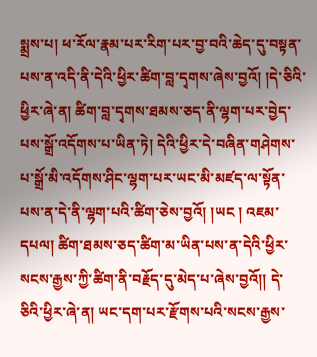སྨྲས་པ། ཕ་རོལ་རྣམ་པར་རིག་པར་བྱ་བའི་ཆེད་དུ་བསྟན་པས་ན་འདི་ནི་དེའི་ཕྱིར་ཚིག་བླ་དྭགས་ཞེས་བྱའོ། །དེ་ཅིའི་ཕྱིར་ཞེ་ན། ཚིག་བླ་དྭགས་ཐམས་ཅད་ནི་ལྷག་པར་བྱེད་པས་སྒྲོ་འདོགས་པ་ཡིན་ཏེ། དེའི་ཕྱིར་དེ་བཞིན་གཤེགས་པ་སྒྲོ་མི་འདོགས་ཤིང་ལྷག་པར་ཡང་མི་མཛད་ལ་སྟོན་པས་ན་དེ་ནི་ལྷག་པའི་ཚིག་ཅེས་བྱའོ། །ཡང ། འཇམ་དཔལ། ཚིག་ཐམས་ཅད་ཚིག་མ་ཡིན་པས་ན་དེའི་ཕྱིར་སངས་རྒྱས་ཀྱི་ཚིག་ནི་བརྗོད་དུ་མེད་པ་ཞེས་བྱའོ།། དེ་ཅིའི་ཕྱིར་ཞེ་ན། ཡང་དག་པར་རྫོགས་པའི་སངས་རྒྱས་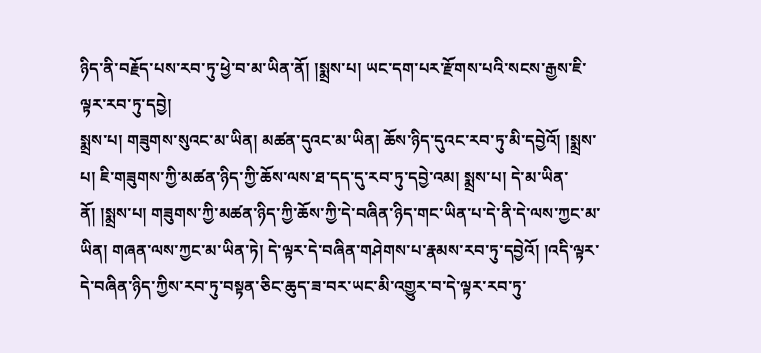ཉིད་ནི་བརྗོད་པས་རབ་ཏུ་ཕྱེ་བ་མ་ཡིན་ནོ། །སྨྲས་པ། ཡང་དག་པར་རྫོགས་པའི་སངས་རྒྱས་ཇི་ལྟར་རབ་ཏུ་དབྱེ།
སྨྲས་པ། གཟུགས་སུའང་མ་ཡིན། མཚན་དུའང་མ་ཡིན། ཆོས་ཉིད་དུའང་རབ་ཏུ་མི་དབྱེའོ། །སྨྲས་པ། ཇི་གཟུགས་ཀྱི་མཚན་ཉིད་ཀྱི་ཆོས་ལས་ཐ་དད་དུ་རབ་ཏུ་དབྱེ་འམ། སྨྲས་པ། དེ་མ་ཡིན་ནོ། །སྨྲས་པ། གཟུགས་ཀྱི་མཚན་ཉིད་ཀྱི་ཆོས་ཀྱི་དེ་བཞིན་ཉིད་གང་ཡིན་པ་དེ་ནི་དེ་ལས་ཀྱང་མ་ཡིན། གཞན་ལས་ཀྱང་མ་ཡིན་ཏེ། དེ་ལྟར་དེ་བཞིན་གཤེགས་པ་རྣམས་རབ་ཏུ་དབྱེའོ། །འདི་ལྟར་དེ་བཞིན་ཉིད་ཀྱིས་རབ་ཏུ་བསྟན་ཅིང་ཆུད་ཟ་བར་ཡང་མི་འགྱུར་བ་དེ་ལྟར་རབ་ཏུ་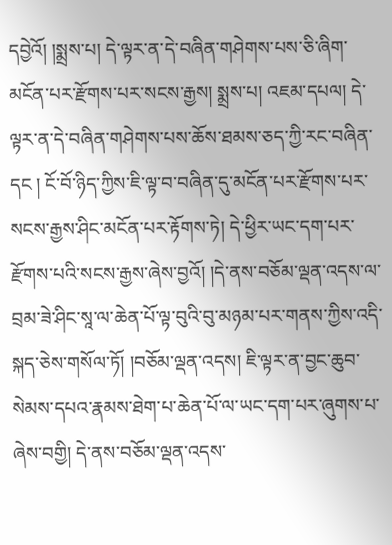དབྱེའོ། །སྨྲས་པ། དེ་ལྟར་ན་དེ་བཞིན་གཤེགས་པས་ཅི་ཞིག་མངོན་པར་རྫོགས་པར་སངས་རྒྱས། སྨྲས་པ། འཇམ་དཔལ། དེ་ལྟར་ན་དེ་བཞིན་གཤེགས་པས་ཆོས་ཐམས་ཅད་ཀྱི་རང་བཞིན་དང ། ངོ་བོ་ཉིད་ཀྱིས་ཇི་ལྟ་བ་བཞིན་དུ་མངོན་པར་རྫོགས་པར་སངས་རྒྱས་ཤིང་མངོན་པར་རྟོགས་ཏེ། དེ་ཕྱིར་ཡང་དག་པར་རྫོགས་པའི་སངས་རྒྱས་ཞེས་བྱའོ། །དེ་ནས་བཅོམ་ལྡན་འདས་ལ་བྲམ་ཟེ་ཤིང་སཱ་ལ་ཆེན་པོ་ལྟ་བུའི་བུ་མཉམ་པར་གནས་ཀྱིས་འདི་སྐད་ཅེས་གསོལ་ཏོ། །བཅོམ་ལྡན་འདས། ཇི་ལྟར་ན་བྱང་ཆུབ་སེམས་དཔའ་རྣམས་ཐེག་པ་ཆེན་པོ་ལ་ཡང་དག་པར་ཞུགས་པ་ཞེས་བགྱི། དེ་ནས་བཅོམ་ལྡན་འདས་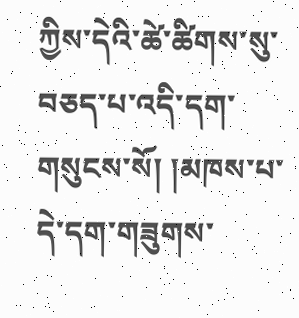ཀྱིས་དེའི་ཚེ་ཚིགས་སུ་བཅད་པ་འདི་དག་གསུངས་སོ། །མཁས་པ་དེ་དག་གཟུགས་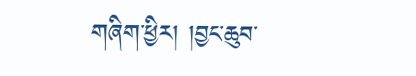གཞིག་ཕྱིར། །བྱང་ཆུབ་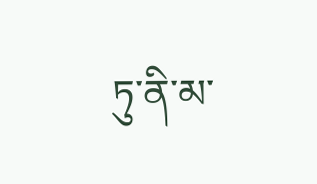ཏུ་ནི་མ་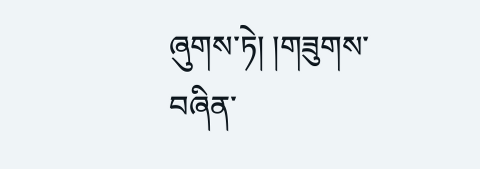ཞུགས་ཏེ། །གཟུགས་བཞིན་